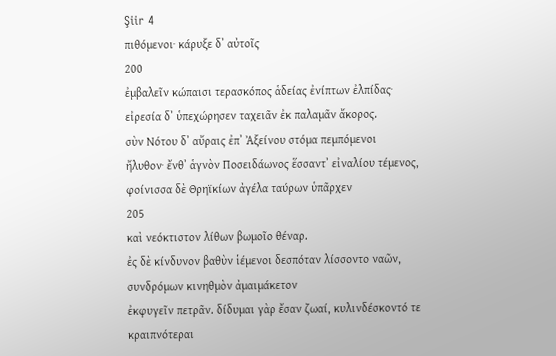Şiir 4
πιθόμενοι· κάρυξε δʼ αὐτοῖς
200
ἐμβαλεῖν κώπαισι τερασκόπος ἁδείας ἐνίπτων ἐλπίδας·
εἰρεσία δʼ ὑπεχώρησεν ταχειᾶν ἐκ παλαμᾶν ἄκορος.
σὺν Νότου δʼ αὔραις ἐπʼ Ἀξείνου στόμα πεμπόμενοι
ἤλυθον· ἔνθʼ ἁγνὸν Ποσειδάωνος ἕσσαντʼ εἰναλίου τέμενος,
φοίνισσα δὲ Θρηϊκίων ἀγέλα ταύρων ὑπᾶρχεν
205
καὶ νεόκτιστον λίθων βωμοῖο θέναρ.
ἐς δὲ κίνδυνον βαθὺν ἱέμενοι δεσπόταν λίσσοντο ναῶν,
συνδρόμων κινηθμὸν ἀμαιμάκετον
ἐκφυγεῖν πετρᾶν. δίδυμαι γὰρ ἔσαν ζωαί, κυλινδέσκοντό τε κραιπνότεραι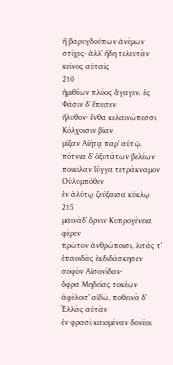ἢ βαρυγδούπων ἀνέμων στίχες· ἀλλʼ ἤδη τελευτὰν κεῖνος αὐταῖς
210
ἡμιθέων πλόος ἄγαγεν. ἐς Φᾶσιν δʼ ἔπειτεν
ἤλυθον· ἔνθα κελαινώπεσσι Κόλχοισιν βίαν
μῖξαν Αἰήτᾳ παρʼ αὐτῷ. πότνια δʼ ὀξυτάτων βελέων
ποικίλαν ἴϋγγα τετράκναμον Οὐλυμπόθεν
ἐν ἀλύτῳ ζεύξαισα κύκλῳ
215
μαινάδʼ ὄρνιν Κυπρογένεια φέρεν
πρῶτον ἀνθρώποισι, λιτάς τʼ ἐπαοιδὰς ἐκδιδάσκησεν σοφὸν Αἰσονίδαν·
ὄφρα Μηδείας τοκέων ἀφέλοιτʼ αἰδῶ, ποθεινὰ δʼ Ἑλλὰς αὐτὰν
ἐν φρασὶ καιομέναν δονέοι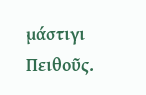μάστιγι Πειθοῦς.